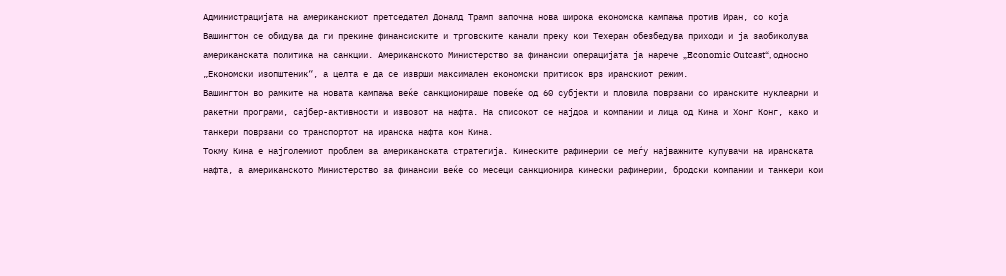Администрацијата на американскиот претседател Доналд Трамп започна нова широка економска кампања против Иран, со која Вашингтон се обидува да ги прекине финансиските и трговските канали преку кои Техеран обезбедува приходи и ја заобиколува американската политика на санкции. Американското Министерство за финансии операцијата ја нарече „Economic Outcast“, односно „Економски изопштеник“, а целта е да се изврши максимален економски притисок врз иранскиот режим.
Вашингтон во рамките на новата кампања веќе санкционираше повеќе од 60 субјекти и пловила поврзани со иранските нуклеарни и ракетни програми, сајбер-активности и извозот на нафта. На списокот се најдоа и компании и лица од Кина и Хонг Конг, како и танкери поврзани со транспортот на иранска нафта кон Кина.
Токму Кина е најголемиот проблем за американската стратегија. Кинеските рафинерии се меѓу најважните купувачи на иранската нафта, а американското Министерство за финансии веќе со месеци санкционира кинески рафинерии, бродски компании и танкери кои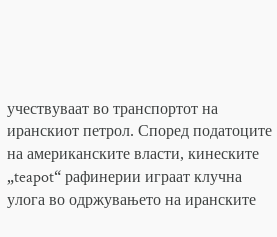учествуваат во транспортот на иранскиот петрол. Според податоците на американските власти, кинеските „teapot“ рафинерии играат клучна улога во одржувањето на иранските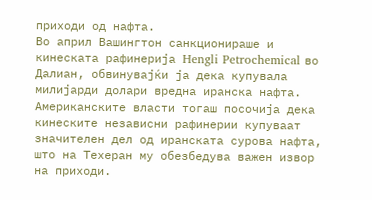приходи од нафта.
Во април Вашингтон санкционираше и кинеската рафинерија Hengli Petrochemical во Далиан, обвинувајќи ја дека купувала милијарди долари вредна иранска нафта. Американските власти тогаш посочија дека кинеските независни рафинерии купуваат значителен дел од иранската сурова нафта, што на Техеран му обезбедува важен извор на приходи.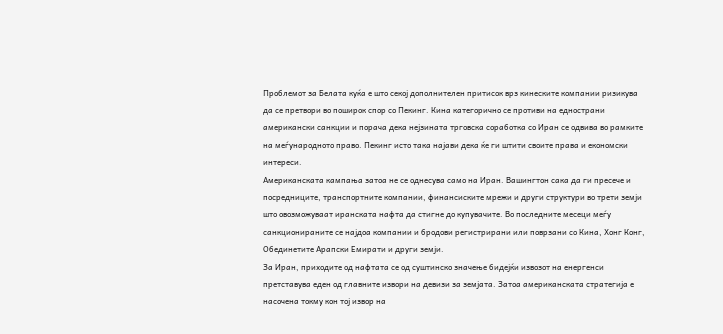Проблемот за Белата куќа е што секој дополнителен притисок врз кинеските компании ризикува да се претвори во поширок спор со Пекинг. Кина категорично се противи на еднострани американски санкции и порача дека нејзината трговска соработка со Иран се одвива во рамките на меѓународното право. Пекинг исто така најави дека ќе ги штити своите права и економски интереси.
Американската кампања затоа не се однесува само на Иран. Вашингтон сака да ги пресече и посредниците, транспортните компании, финансиските мрежи и други структури во трети земји што овозможуваат иранската нафта да стигне до купувачите. Во последните месеци меѓу санкционираните се најдоа компании и бродови регистрирани или поврзани со Кина, Хонг Конг, Обединетите Арапски Емирати и други земји.
За Иран, приходите од нафтата се од суштинско значење бидејќи извозот на енергенси претставува еден од главните извори на девизи за земјата. Затоа американската стратегија е насочена токму кон тој извор на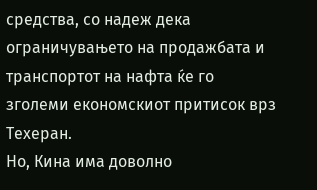средства, со надеж дека ограничувањето на продажбата и транспортот на нафта ќе го зголеми економскиот притисок врз Техеран.
Но, Кина има доволно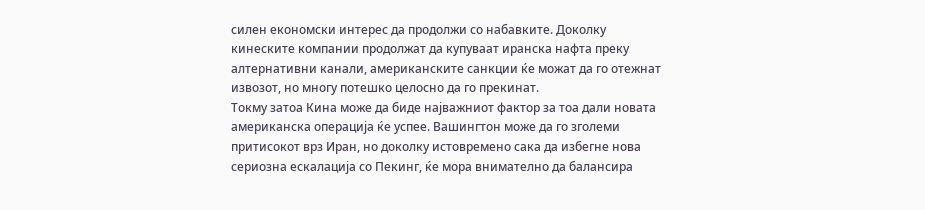силен економски интерес да продолжи со набавките. Доколку кинеските компании продолжат да купуваат иранска нафта преку алтернативни канали, американските санкции ќе можат да го отежнат извозот, но многу потешко целосно да го прекинат.
Токму затоа Кина може да биде најважниот фактор за тоа дали новата американска операција ќе успее. Вашингтон може да го зголеми притисокот врз Иран, но доколку истовремено сака да избегне нова сериозна ескалација со Пекинг, ќе мора внимателно да балансира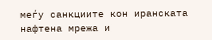меѓу санкциите кон иранската нафтена мрежа и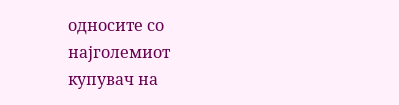односите со најголемиот купувач на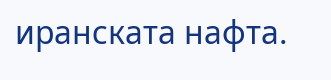иранската нафта.